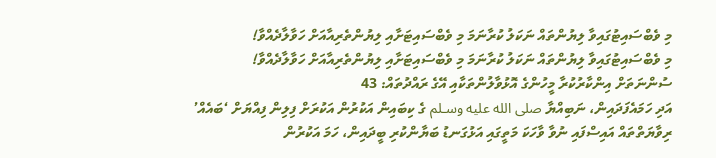މި ވެބްސައިޓުގައިވާ ލިޔުންތައް ނަކަލު ކުރާނަމަ މި ވެބްސައިޓަށާއި ލިޔުންތެރިއާއަށް ހަވާލާދެއްވާ!
މި ވެބްސައިޓުގައިވާ ލިޔުންތައް ނަކަލު ކުރާނަމަ މި ވެބްސައިޓަށާއި ލިޔުންތެރިއާއަށް ހަވާލާދެއްވާ!
ސުންނަތަށް އިންކާރުކުރާ މީހުންގެ އޮޅުވާލުންތަކާއި އޭގެ ރައްދުތައް: 43
އަދި ހަމައެފަދައިން، ނަބިއްޔާ صلى الله عليه وسـلم ގެ ކިބައިން އަކުރުން އަކުރަށް ފިލިން ފިއްޔަށް ‘ބައެއް’ ރިވާޔަތްތައް އައިސްފައި ނުވާ ވާހަކަ މަތީގައި އަޅުގަނޑު ބަޔާންކުރި ބީދައިން، ހަމަ އަކުރުން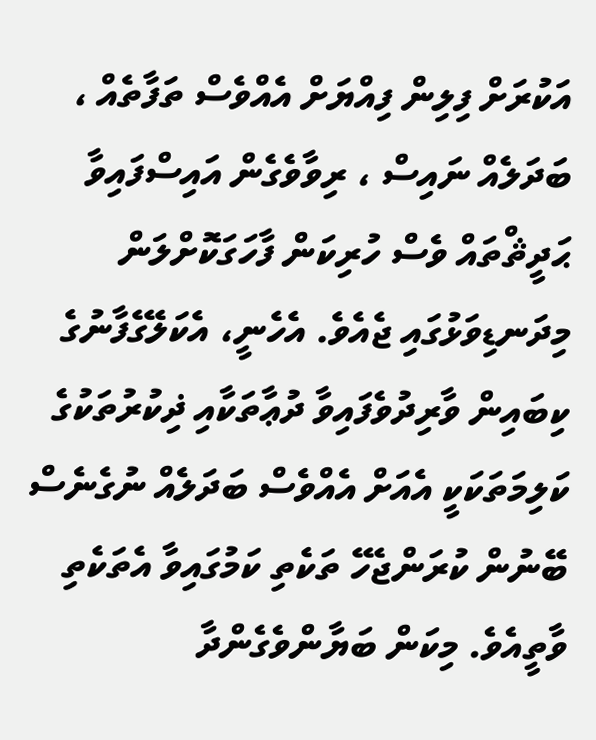އަކުރަށް ފިލިން ފިއްޔަށް އެއްވެސް ތަފާތެއް ، ބަދަލެއް ނައިސް ، ރިވާވެގެން އައިސްފައިވާ ޙަދީޘްތައް ވެސް ހުރިކަން ފާހަގަކޮށްލަން މިދަނޑިވަޅުގައި ޖެއެވެ. އެހެނީ، އެކަލޭގެފާނުގެ ކިބައިން ވާރިދުވެފައިވާ ދުޢާތަކާއި ޛިކުރުތަކުގެ ކަލިމަތަކަކީ އެއަށް އެއްވެސް ބަދަލެއް ނުގެނެސް ބޭނުން ކުރަންޖެހޭ ތަކެތި ކަމުގައިވާ އެތަކެތި ވާތީއެވެ. މިކަން ބަޔާންވެގެންދާ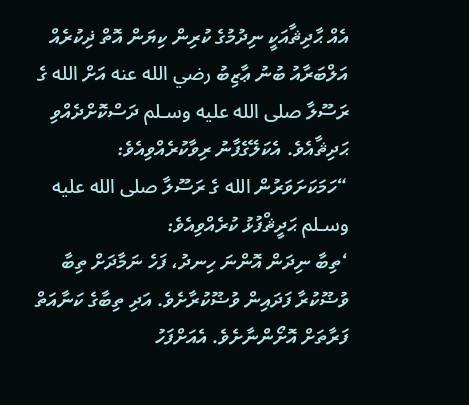އެއް ޙާދިޘާއަކީ ނިދުމުގެ ކުރިން ކިޔަން އޮތް ޛިކުރެއް އަލްބަރާއު ބުނު ޢާޒިބު رضي الله عنه އަށް الله ގެ ރަސޫލާ صلى الله عليه وسـلم ދަސްކޮށްދެއްވި ޙަދިޘާއެވެ. އެކަލޭގެފާނު ރިވާކުރެއްވިއެވެ:
“ހަމަކަށަވަރުން الله ގެ ރަސޫލާ صلى الله عليه وسـلم ޙަދީޘްފުޅު ކުރެއްވިއެވެ:
‘ތިބާ ނިދަން އޮންނަ ހިނދު، ފަހެ ނަމާދަށް ތިބާ ވުޟޫކުރާ ފަދައިން ވުޟޫކުރާށެވެ. އަދި ތިބާގެ ކަނާއަތް ފަރާތަށް އޮށޯންނާށެވެ. އެއަށްފަހު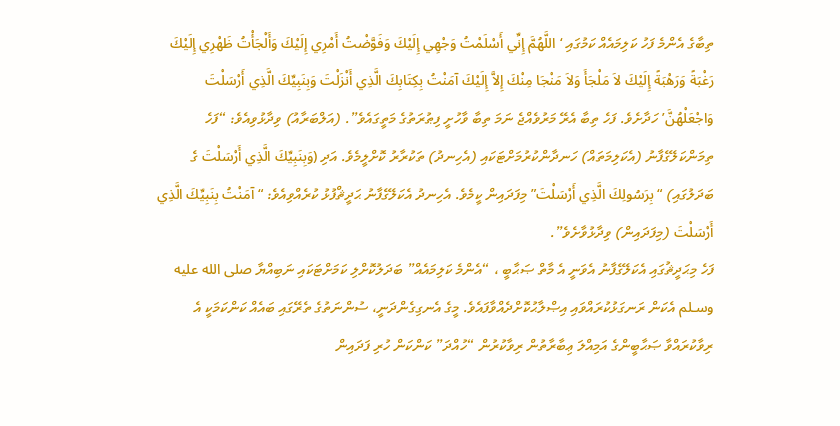ތިބާގެ އެންމެ ފަހު ކަލިމައެއް ކަމުގައި ‘اللَّهُمَّ إِنِّي أَسْلَمْتُ وَجْهِي إِلَيْكَ وَفَوَّضْتُ أَمْرِي إِلَيْكَ وَأَلْجَأْتُ ظَهْرِي إِلَيْكَ رَغْبَةً وَرَهْبَةً إِلَيْكَ لاَ مَلْجَأَ وَلاَ مَنْجَا مِنْكَ إِلاَّ إِلَيْكَ آمَنْتُ بِكِتَابِكَ الَّذِي أَنْزَلْتَ وَبِنَبِيِّكَ الَّذِي أَرْسَلْتَ وَاجْعَلْهُنَّ’ ހަދާށެވެ. ފަހެ ތިބާ އެރޭ މަރުވެއްޖެ ނަމަ ތިބާ ވާހުށީ ފިޠުރަތުގެ މަތީގައެވެ”. (އަލްބަރާއު) ވިދާޅުވިއެވެ: “ފަހެ ތިމަންކަލޭގެފާނު (އެކަލިމަތައް) ހަނދާންކުރުމަށްޓަކައި (އެހިނދު) ތަކުރާރު ކޮށްލީމެވެ. އަދި (وَبِنَبِيِّكَ الَّذِي أَرْسَلْتَ ގެ ބަދަލުގައި) “بِرَسُولِكَ الَّذِي أَرْسَلْتَ” މިފަދައިން ކީމެވެ. އެހިނދު އެކަލޭގެފާނު ޙަދީޘްފުޅު ކުރެއްވިއެވެ: “آمَنْتُ بِنَبِيِّكَ الَّذِي أَرْسَلْتَ (މިފަދައިން) ވިދާޅުވާށެވެ”.
ފަހެ މިޙަދީޘުގައި އެކަލޭގެފާނު އެވަނީ އެ މާތް ޞަޙާބީ ، “އެންމެ ކަލިމައެއް” ބަދަލުކޮށްލި ކަމަށްޓަކައި ނަބިއްޔާ صلى الله عليه وسـلم އެކަން ރަނގަޅުކުރައްވައި އިޞްލާޙުކޮށްދެއްވާފައެވެ. މީގެ އެނގިގެންދަނީ، ސުންނަތުގެ ތެރޭގައި ބައެއް ކަންކަމަކީ އެ ރިވާކުރައްވާ ޞަޙާބީންގެ އަމިއްލަ ޢިބާރާތުން ރިވާކުރުން “ހުއްދަ” ކަންކަން ހުރި ފަދައިން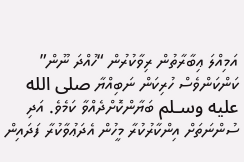އަމިއްލަ ޢިބާރާތުން ރިވާކުރުން “ހުއްދަ ނޫން” ކަންކަންވެސް ހުރިކަން ނަބިއްޔާ صلى الله عليه وسـلم ބަޔާންކޮށްދެއްވާ ކަމެވެ. އަދި ސުންނަތަށް އިންކާރުކުރާ މީހުން އެދަޢުވާކުރާ ފަދައިން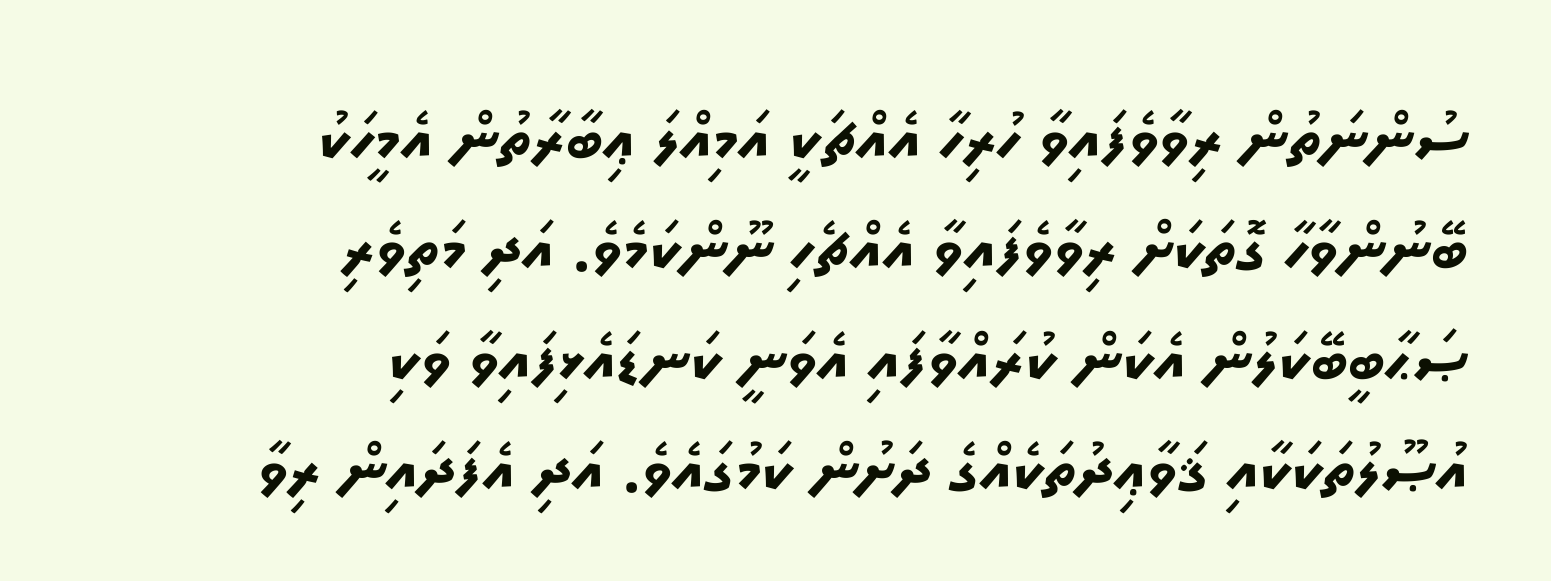ސުންނަތުން ރިވާވެފައިވާ ހުރިހާ އެއްޗަކީ އަމިއްލަ ޢިބާރާތުން އެމީހަކު ބޭނުންވާހާ ގޮތަކަށް ރިވާވެފައިވާ އެއްޗެހި ނޫންކަމެވެ. އަދި މަތިވެރި ޞަޙާބީބޭކަލުން އެކަން ކުރައްވާފައި އެވަނީ ކަނޑައެޅިފައިވާ ވަކި އުޞޫލުތަކަކާއި ޤަވާޢިދުތަކެއްގެ ދަށުން ކަމުގައެވެ. އަދި އެފަދައިން ރިވާ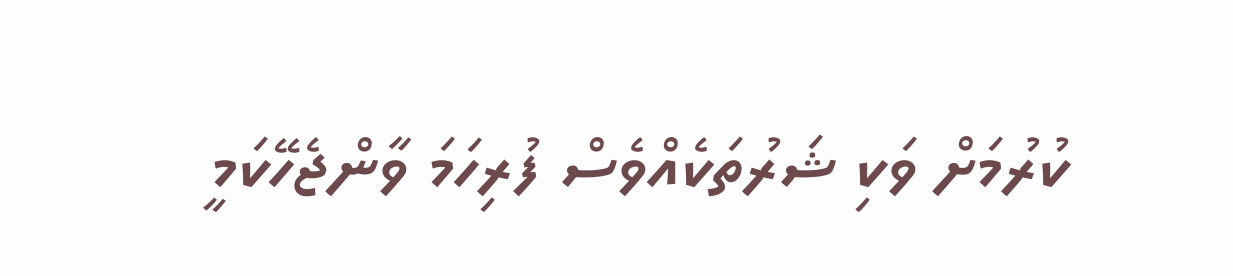ކުރުމަށް ވަކި ޝަރުތަކެއްވެސް ފުރިހަމަ ވާންޖެހޭކަމީ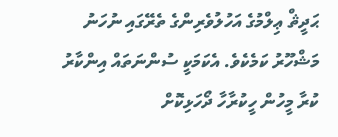ޙަދީޘް ޢިލްމުގެ އަހުލުވެރިންގެ ތެރޭގައި ނުހަނު މަޝްހޫރު ކަމެކެވެ. އެކަމަކީ ސުންނަތައް އިންކާރު ކުރާ މީހުން ހީކުރާހާ ދޯހަޅިކޮށް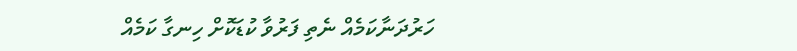ހަރުދަނާކަމެއް ނެތި ފަރުވާ ކުޑަކޮށް ހިނގާ ކަމެއް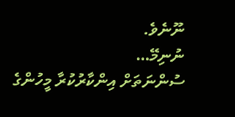ނޫނެވެ.
ނުނިމޭ…
ސުންނަތަށް އިންކާރުކުރާ މީހުންގެ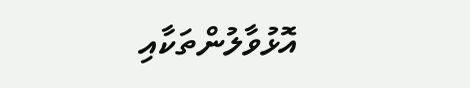އޮޅުވާލުންތަކާއި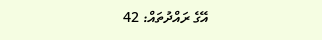އޭގެ ރައްދުތައް: 42